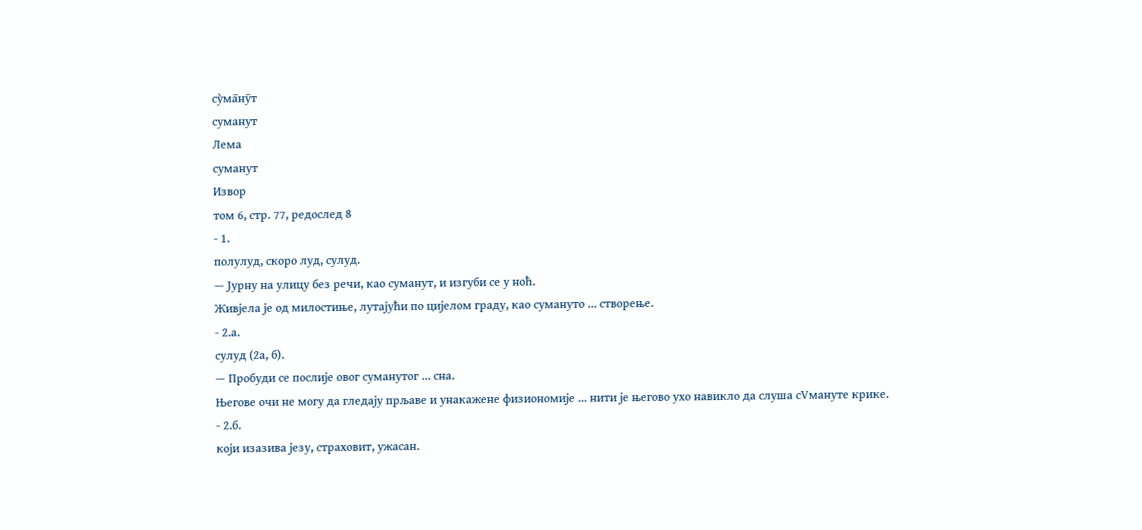су̀ма̄нӯт
суманут
Лема
суманут
Извор
том 6, стр. 77, редослед 8
- 1.
полулуд, скоро луд, сулуд.
— Јурну на улицу без речи, као суманут, и изгуби се у ноћ.
Живјела је од милостиње, лутајући по цијелом граду, као сумануто ... створење.
- 2.а.
сулуд (2а, б).
— Пробуди се послије овог суманутог ... сна.
Његове очи не могу да гледају прљаве и унакажене физиономије ... нити је његово ухо навикло да слуша сVмануте крике.
- 2.б.
који изазива језу, страховит, ужасан.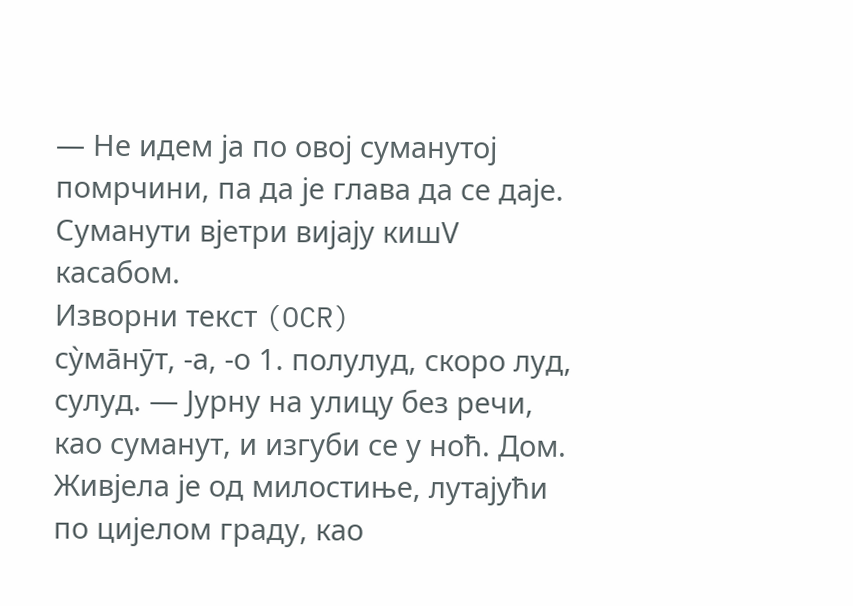— Не идем ја по овој суманутој помрчини, па да је глава да се даје.
Суманути вјетри вијају кишV касабом.
Изворни текст (OCR)
су̀ма̄нӯт, -а, -о 1. полулуд, скоро луд, сулуд. — Јурну на улицу без речи, као суманут, и изгуби се у ноћ. Дом. Живјела је од милостиње, лутајући по цијелом граду, као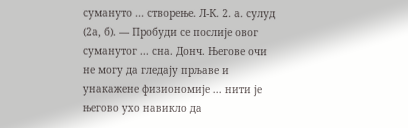сумануто ... створење. Л-К. 2. а. сулуд (2а, б). — Пробуди се послије овог суманутог ... сна. Донч. Његове очи не могу да гледају прљаве и унакажене физиономије ... нити је његово ухо навикло да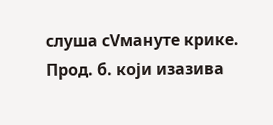слуша сVмануте крике. Прод. б. који изазива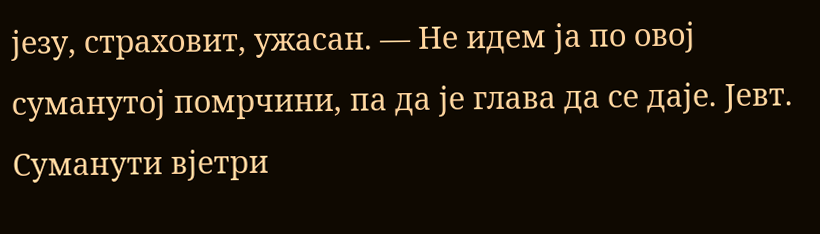језу, страховит, ужасан. — Не идем ја по овој суманутој помрчини, па да је глава да се даје. Јевт. Суманути вјетри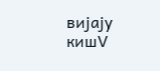вијају кишV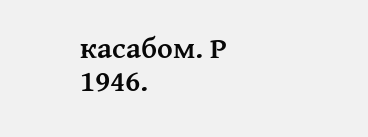касабом. Р 1946.